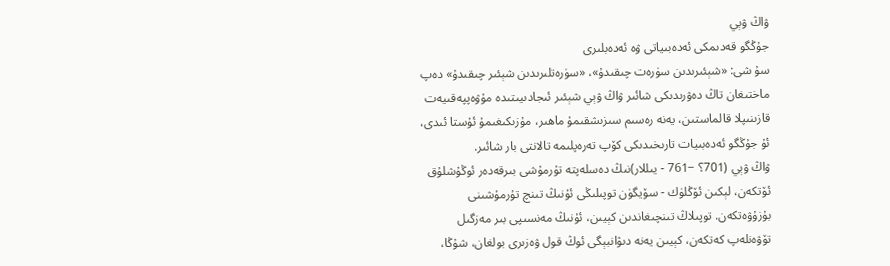ۋاڭ ۋېي
جۇڭگو قەدىمكى ئەدەبىياتى ۋە ئەدەبلىرى
سۇ شى: «شېئىرىدىن سۈرەت چىقىدۇ»، «سۈرەتلىرىدىن شېئىر چىقىدۇ» دەپ ماختىغان تاڭ دەۋرىدىكى شائىر ۋاڭ ۋېي شېئىر ئىجادىيىتىدە مۇۋەپپەقىيەت قازىنىپلا قالماستىن، يەنە رەسىم سىزىشقىمۇ ماھىر، مۇزىكىغىمۇ ئۇستا ئىدى، ئۇ جۇڭگو ئەدەبىيات تارىخىدىكى كۆپ تەرەپلىمە تالانتى بار شائىر.
ۋاڭ ۋېي (701؟ −761 - يىللار)نىڭ دەسلەپتە تۇرمۇشى بىرقەدەر ئوڭۇشلۇق ئۆتكەن، لېكىن ئۆڭلۈك - سۆيگۈن توپىلىڭى ئۇنىڭ تىنچ تۇرمۇشىنى بۇزۇۋەتكەن. توپىلاڭ تىنچىغاندىن كېيىن، ئۇنىڭ مەنسىپى بىر مەزگىل تۆۋەنلەپ كەتكەن، كېيىن يەنە دىۋانبېگى ئوڭ قول ۋەزىرى بولغان، شۇڭا،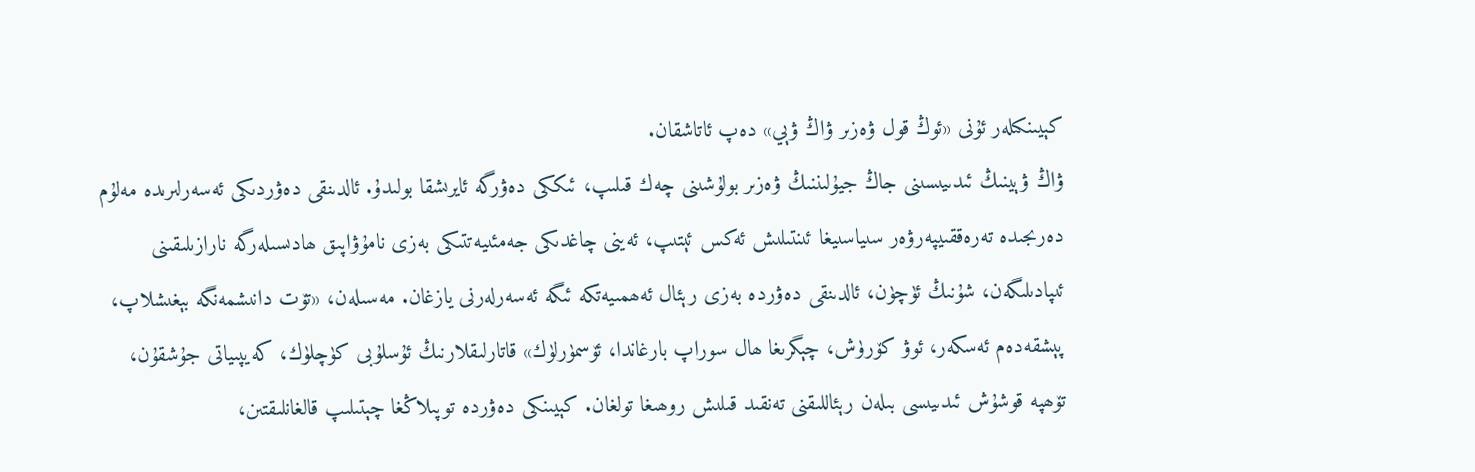كېيىنكىلەر ئۇنى «ئوڭ قول ۋەزىر ۋاڭ ۋېي» دەپ ئاتاشقان.
ۋاڭ ۋېينىڭ ئىدىيىسىنى جاڭ جيۇلىننىڭ ۋەزىر بولۇشىنى چەك قىلىپ، ئىككى دەۋرگە ئايرىشقا بولىدۇ. ئالدىنقى دەۋردىكى ئەسەرلىرىدە مەلۇم دەرىجىدە تەرەققىيپەرۋەر سىياسىيغا ئىنتىلىش ئەكس ئېتىپ، ئەينى چاغدىكى جەمئىيەتتىكى بەزى نامۇۋاپىق ھادىسىلەرگە نارازىلىقىنى ئىپادىلىگەن، شۇنىڭ ئۈچۈن، ئالدىنقى دەۋردە بەزى رېئال ئەھمىيەتكە ئىگە ئەسەرلەرنى يازغان. مەسىلەن، «تۆت دانىشمەنگە بېغىشلاپ، پېشقەدەم ئەسكەر، ئوۋ كۆرۈش، چېگرىغا ھال سوراپ بارغاندا، ئۆسمۈرلۈك» قاتارلىقلارنىڭ ئۇسلۇبى كۈچلۈك، كەيپىياتى جۇشقۇن، تۆھپە قوشۇش ئىدىيىسى بىلەن رېئاللىقنى تەنقىد قىلىش روھىغا تولغان. كېيىنكى دەۋردە توپىلاڭغا چېتىلىپ قالغانلىقتىن،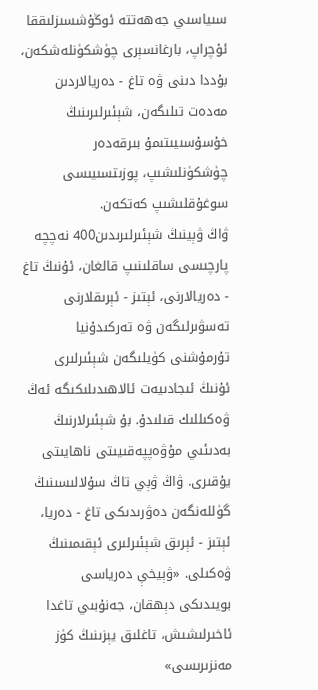سىياسىي جەھەتتە ئوڭۇشسىزلىققا ئۇچراپ، بارغانسېرى چۈشكۈنلەشكەن، بۇددا دىنى ۋە تاغ - دەريالاردىن مەدەت تىلىگەن، شېئىرلىرىنىڭ خۇسۇسىيىتىمۇ بىرقەدەر چۈشكۈنلىشىپ، پوزىتسىيىسى سوغۇقلىشىپ كەتكەن.
ۋاڭ ۋېينىڭ شېئىرلىرىدىن400 نەچچە پارچىسى ساقلىنىپ قالغان، ئۇنىڭ تاغ - دەريالارنى، ئېتىز - ئېرىقلارنى تەسۋىرلىگەن ۋە تەركىدۇنيا تۇرمۇشنى كۈيلىگەن شېئىرلىرى ئۇنىڭ ئىجادىيەت ئالاھىدىلىكىگە ئەڭ ۋەكىللىك قىلىدۇ. بۇ شېئىرلارنىڭ بەدىئىي مۇۋەپپەقىيىتى ناھايىتى يۇقىرى. ۋاڭ ۋېي تاڭ سۇلالىسىنىڭ گۈللەنگەن دەۋرىدىكى تاغ - دەريا، ئېتىز - ئېرىق شېئىرلىرى ئېقىمىنىڭ ۋەكىلى. «ۋېيخې دەرياسى بويىدىكى دېھقان، جەنۇبىي تاغدا ئاخىرلىشىش، تاغلىق يېزىنىڭ كۈز مەنزىرىسى»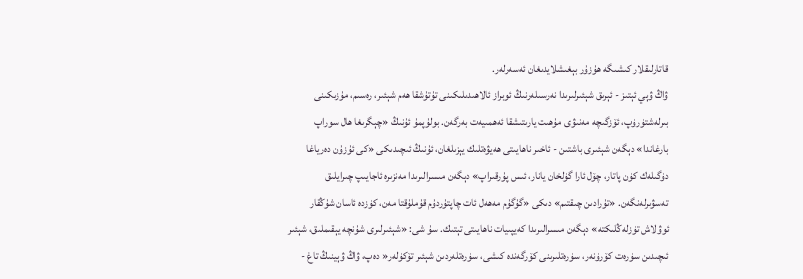قاتارلىقلار كىشىگە ھۇزۇر بېغىشلايدىغان ئەسەرلەر.
ۋاڭ ۋېي ئېتىز - ئېرىق شېئىرلىرىدا نەرسىلەرنىڭ ئوبراز ئالاھىدىلىكىنى تۇتۇشقا ھەم شېئىر، رەسىم، مۇزىكىنى بىرلەشتۈرۈپ، ئۆزگىچە مەنىۋى مۇھىت يارىتىشقا ئەھمىيەت بەرگەن. بولۇپمۇ ئۇنىڭ «چېگرىغا ھال سوراپ بارغاندا» دېگەن شېئىرى باشتىن - ئاخىر ناھايىتى ھەيۋەتلىك يېزىلغان، ئۇنىڭ ئىچىدىكى «كى ئۇزۇن دەرياغا دۈگىلەك كۈن پاتار، چۆل ئارا گۈلخان يانار، ئىس پۇرقىراپ» دېگەن مىسرالىرىدا مەنزىرە ئاجايىپ چىرايلىق تەسۋىرلەنگەن. «تۇرادىن چىقتىم» دىكى «گۇگۇم مەھەل ئات چاپتۇردۇم قۇملۇقتا مەن، كۈزدە ئاسان شۇڭقار ئوۋلاش تۈزلەڭلىكتە» دېگەن مىسرالىرىدا كەيپىيات ناھايىتى تېتىك. سۇ شى: «شېئىرلىرى شۇنچە يېقىملىق، شېئىر ئىچىدىن سۈرەت كۆرۈنەر، سۈرەتلىرىنى كۆرگەندە كىشى، سۈرەتلەردىن شېئىر تۆكۈلەر« دەپ، ۋاڭ ۋېينىڭ تاغ -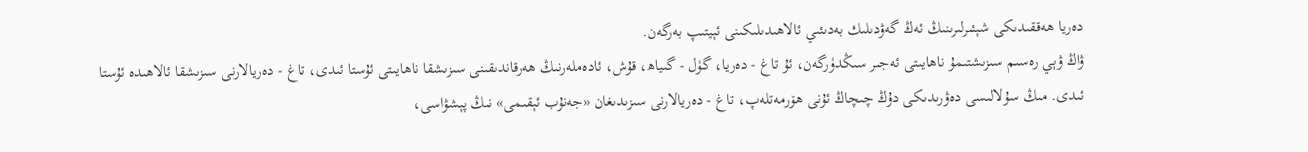دەريا ھەققىدىكى شېئىرلىرىنىڭ ئەڭ گەۋدىلىك بەدىئىي ئالاھىدىلىكىنى ئېيتىپ بەرگەن.
ۋاڭ ۋېي رەسىم سىزىشتىمۇ ناھايىتى ئەجىر سىڭدۈرگەن، ئۇ تاغ - دەريا، گۈل - گىياھ، قۇش، ئادەملەرنىڭ ھەرقاندىقىنى سىزىشقا ناھايىتى ئۇستا ئىدى، تاغ - دەريالارنى سىزىشقا ئالاھىدە ئۇستا ئىدى. مىڭ سۇلالىسى دەۋرىدىكى دۇڭ چىچاڭ ئۇنى ھۆرمەتلەپ، تاغ - دەريالارنى سىزىدىغان «جەنۇب ئېقىمى» نىڭ پېشۋاسى،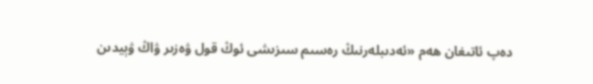دەپ ئاتىغان ھەم «ئەدىبلەرنىڭ رەسىم سىزىشى ئوڭ قول ۋەزىر ۋاڭ ۋېيدىن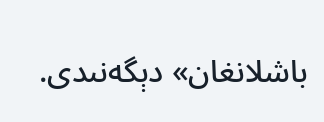باشلانغان» دېگەنىدى.